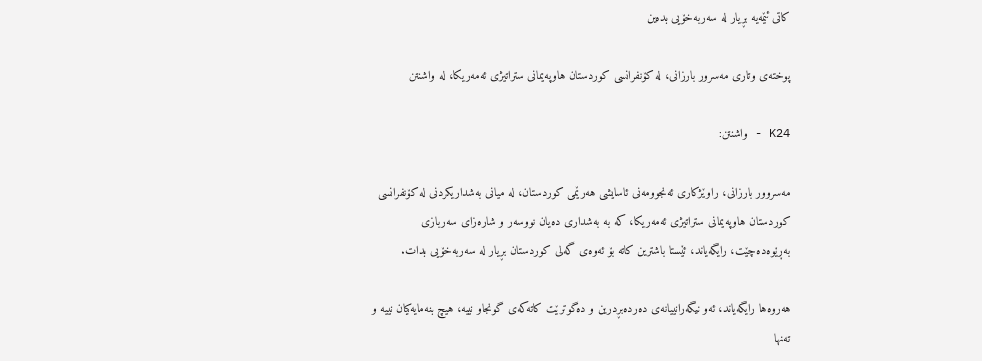كاتی ئێمه‌یه‌ بڕیار له‌ سه‌ربه‌خۆیی بده‌ین

پوخته‌ی وتاری مه‌سرور بارزانی، له‌ كۆنفرانسی كوردستان هاوپه‌یمانی ستراتیژی ئه‌مه‌ریكا، له‌ واشنتن

K24 - واشنتن:

مه‌سروور بارزانی، راوێژكاری ئه‌نجوومه‌نی ئاسایشی هه‌رێمی كوردستان، له‌ میانی به‌شداریكردنی له‌ كۆنفرانسی كوردستان هاوپه‌یمانی ستراتیژی ئه‌مه‌ریكا، كه‌ به‌ به‌شداری ده‌یان نووسه‌ر و شاره‌زای سه‌ربازی به‌ڕێوه‌ده‌چێت، رایگه‌یاند، ئێستا باشترین كاته‌ بۆ ئه‌وه‌ی گه‌لی كوردستان بڕیار له‌ سه‌ربه‌خۆیی بدات.

هه‌روه‌ها رایگه‌یاند، ئه‌و نیگه‌رانییانه‌ی ده‌رده‌بڕدرین و ده‌گوترێت كاته‌كه‌ی گونجاو نییه‌، هیچ بنه‌مایه‌كیان نییه‌ و ته‌نها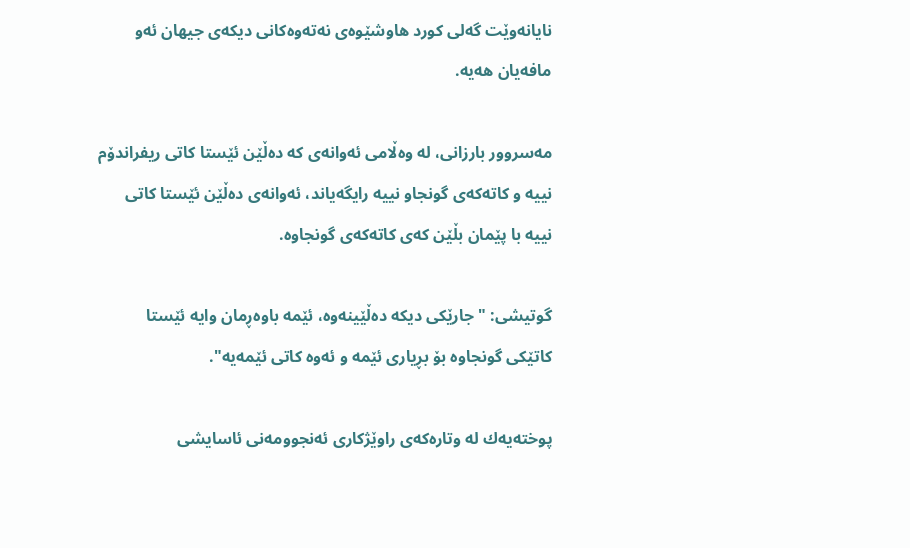نایانه‌وێت گه‌لی كورد هاوشێوه‌ی نه‌ته‌وه‌كانی دیكه‌ی جیهان ئه‌و مافه‌یان هه‌یه‌.

مه‌سروور بارزانی، له‌ وه‌ڵامی ئه‌وانه‌ی كه‌ ده‌ڵێن ئێستا كاتی ریفراندۆم نییه‌ و كاته‌كه‌ی گونجاو نییه‌ رایگه‌یاند، ئه‌وانه‌ی ده‌ڵێن ئێستا كاتی نییه‌ با پێمان بڵێن كه‌ی كاته‌كه‌ی گونجاوه‌.

گوتیشی: "جارێكی دیكه‌ ده‌ڵێینه‌وه‌، ئێمه‌ باوه‌ڕمان وایه‌ ئێستا كاتێكی گونجاوه‌ بۆ بڕیاری ئێمه‌ و ئه‌وه‌ كاتی ئێمه‌یه‌".

پوخته‌یه‌ك له‌ وتاره‌كه‌ی راوێژكاری ئه‌نجوومه‌نی ئاسایشی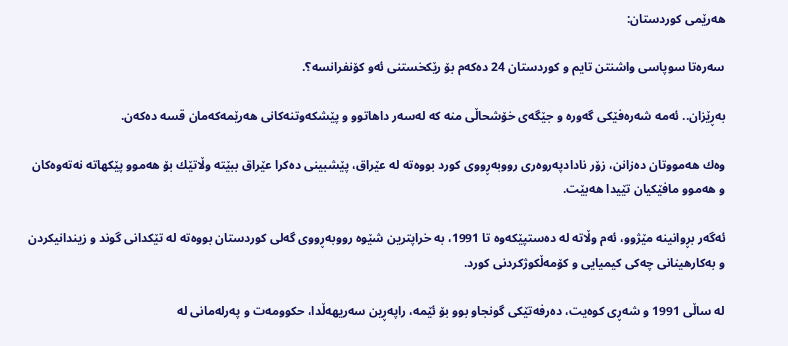هه‌رێمی كوردستان:

سه‌ره‌تا سوپاسی واشنتن تایم و كوردستان 24 ده‌كه‌م بۆ رێكخستنی ئه‌و كۆنفرانسه‌؟.

به‌ڕێزان.. ئه‌مه‌ شه‌ره‌فێكی گه‌وره‌ و جێگه‌ی خۆشحاڵی منه‌ كه‌ له‌سه‌ر داهاتوو و پێشكه‌وتنه‌كانی هه‌رێمه‌كه‌مان قسه‌ ده‌كه‌ن.

وه‌ك هه‌مووتان ده‌زانن، زۆر نادادپه‌روه‌ری رووبه‌ڕووی كورد بووه‌ته‌ له‌ عێراق، پێشبینی ده‌كرا عێراق ببێته‌ وڵاتێك بۆ هه‌موو پێكهاته‌ نه‌ته‌وه‌كان و هه‌موو مافێكیان تێیدا هه‌بێت.

ئه‌گه‌ر بڕوانینه‌ مێژوو، ئه‌م وڵاته‌ له‌ ده‌ستپێكه‌وه‌ تا 1991، به‌ خراپترین شێوه‌ رووبه‌ڕووی گه‌لی كوردستان بووه‌ته‌ له‌ تێكدانی گوند و زیندانیكردن و به‌كارهینانی چه‌كی كیمیایی و كۆمه‌ڵكوژكردنی كورد.

له‌ ساڵی 1991 و شه‌ڕی كوه‌یت، ده‌رفه‌تێكی گونجاو بوو بۆ ئێمه،‌ راپه‌ڕین سه‌ریهه‌ڵدا، حكوومه‌ت و په‌ر‌له‌مانی له‌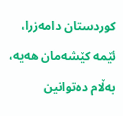كوردستان دامه‌زرا، ئێمه‌ كێشه‌مان هه‌یه‌، به‌ڵام ده‌توانین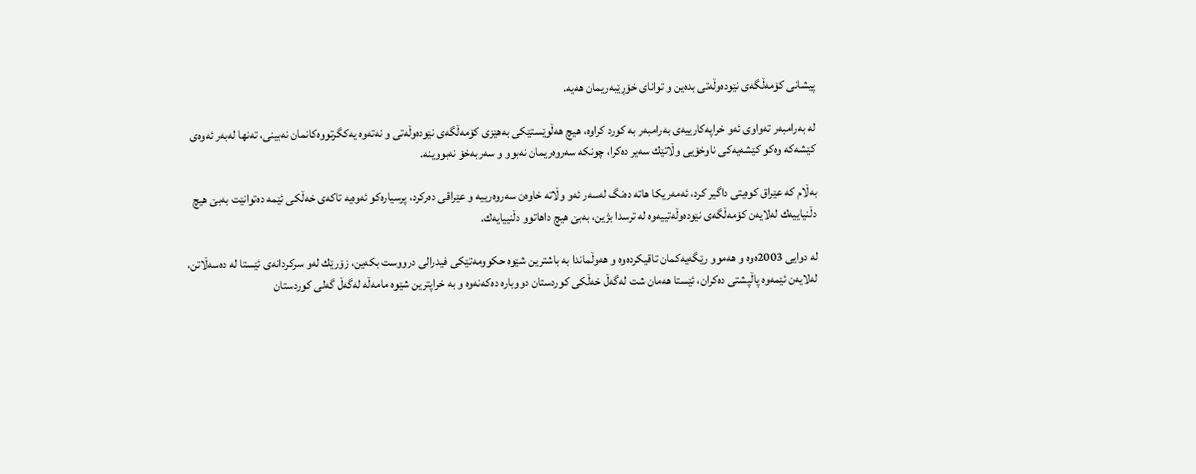پیشانی كۆمه‌ڵگه‌ی نێوده‌وڵه‌تی بده‌ین و توانای خۆڕێبه‌ریمان هه‌یه‌.

له‌ به‌رامبه‌ر ته‌واوی ئه‌و خراپه‌كارییه‌ی به‌رامبه‌ر به‌ كورد كراوه‌، هیچ هه‌ڵوێستێكی به‌هێزی كۆمه‌ڵگه‌ی نێوده‌وڵه‌تی و نه‌ته‌وه‌ یه‌كگرتووه‌كانمان نه‌بینی، ته‌نها له‌به‌ر ئه‌وه‌ی كێشه‌كه‌ وه‌كو كێشه‌یه‌كی ناوخۆیی وڵاتێك سه‌یر ده‌كرا، چونكه‌ سه‌روه‌ریمان نه‌بوو و سه‌ربه‌خۆ نه‌بووینه‌.

به‌ڵام كه‌ عێراق كوه‌یتی داگیر كرد، ئه‌مه‌ریكا هاته‌ ده‌نگ له‌سه‌ر ئه‌و وڵاته‌ خاوه‌ن سه‌روه‌رییه‌ و عێراقی ده‌ركرد، پرسیاره‌كو ئه‌وه‌یه‌ تاكه‌ی خه‌ڵكی ئێمه‌ ده‌توانێت به‌بێ هیچ دڵنیاییه‌ك له‌لایه‌ن كۆمه‌ڵگه‌ی نێوده‌وڵه‌تییه‌وه‌ له‌ ترسدا بژین، به‌بێ هیچ داهاتوو دڵنییایه‌ك.

له‌ دوایی 2003ه‌وه‌ و هه‌موو رێگه‌یه‌كمان تاقیكرده‌وه‌ و هه‌وڵماندا به‌ باشترین شێوه‌ حكوومه‌تێكی فیدرالی درووست بكه‌ین، زۆرێك له‌و سركردانه‌ی ئێستا له‌‌ ده‌سه‌ڵاتن، له‌لایه‌ن ئێمه‌وه‌ پاڵپشتی ده‌كران، ئێستا هه‌مان شت له‌گه‌ڵ خه‌ڵكی كوردستان دووباره‌ ده‌كه‌نه‌وه‌ و به‌ خراپترین شێوه‌ مامه‌ڵه‌ له‌گه‌ڵ گه‌لی كوردستان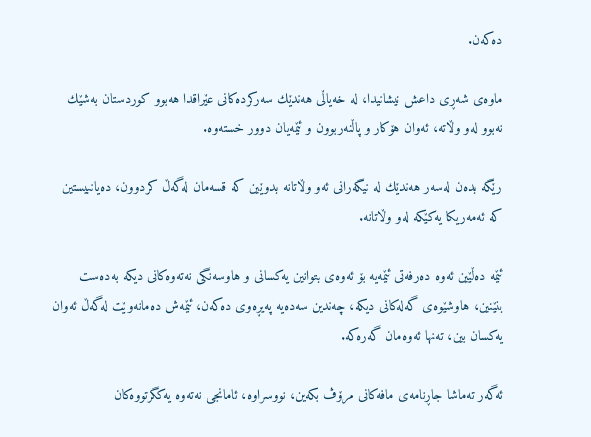ده‌كه‌ن.

ماوه‌ی شه‌ڕی داعش نیشانیدا، له‌ خه‌یاڵی هه‌ندێك سه‌ركرده‌كانی عێراقدا هه‌بوو كوردستان به‌شێك نه‌بوو له‌و وڵاته‌، ئه‌وان هۆكار و پاڵنه‌ربوون و ئێمه‌یان دوور خسته‌وه‌.

رێگه‌ بده‌ن له‌سه‌ر هه‌ندێك له‌ نیگه‌رانی ئه‌و وڵاتانه‌ بدوێین كه‌ قسه‌مان له‌گه‌ڵ كردوون، ده‌یانبیستین كه‌ ئه‌مه‌ریكا یه‌كێكه‌ له‌و وڵاتانه‌.

ئێمه‌ ده‌ڵێین ئه‌وه‌ ده‌رفه‌تی ئێمه‌یه‌ بۆ ئه‌وه‌ی بتوانین یه‌كسانی و هاوسه‌نگی نه‌ته‌وه‌كانی دیكه‌ به‌ده‌ست بنێنین، هاوشێوه‌ی گه‌له‌كانی دیكه‌، چه‌ندین سه‌ده‌یه‌ په‌یڕه‌وی ده‌كه‌ن، ئێمه‌ش ده‌مانه‌وێت له‌گه‌ڵ ئه‌وان یه‌كسان بین، ته‌نها ئه‌وه‌مان گه‌ره‌كه‌.

ئه‌گه‌ر ته‌ماشا جاڕنامه‌ی مافه‌كانی مرۆڤ بكه‌ین، نووسراوه‌، ئامانجی نه‌ته‌وه‌ یه‌كگرتووه‌كان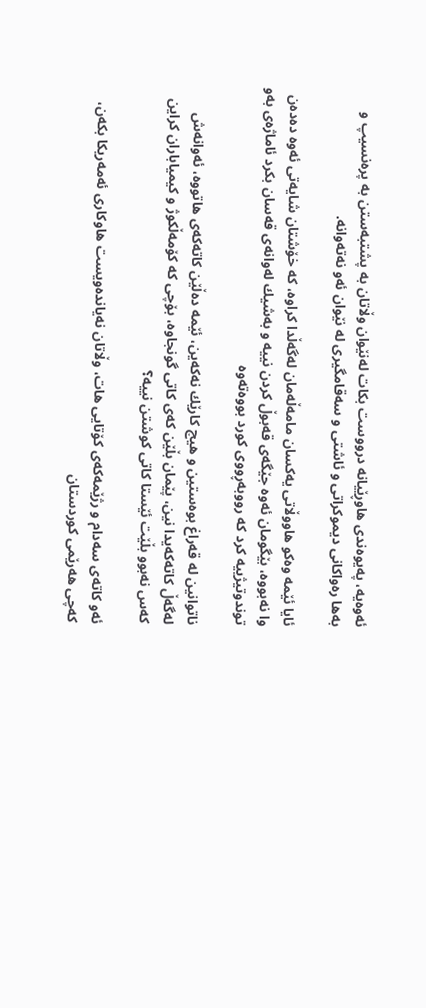ئه‌وه‌یه‌، په‌یوه‌ندی هاوڕێیانه‌ درووست بكات له‌نێوان وڵاتان به‌ پشتبه‌ستن به‌ پره‌نسیپ و به‌ها ره‌واكانی دیموكراتی و ئاشتی و سه‌قامگیری له‌ نێوان ئه‌و نه‌ته‌وانه‌.

ئایا ئێمه‌ وه‌كو هاووڵاتی یه‌كسان مامه‌ڵه‌مان له‌گه‌ڵدا كراوه‌، كه‌ خۆشتان شایه‌تی ئه‌وه‌ ده‌ده‌ن وا نه‌بووه‌، بێگومان ئه‌وه‌ جێگه‌ی قه‌بوڵ كردن نییه‌ و به‌شیك له‌وانه‌ی قه‌سان بكرد ئاماژه‌ی به‌و توندوتیژییه‌ كرد كه‌ رووبه‌ڕووی كورد بووه‌ته‌وه‌

ناتوانین له‌ قه‌راغ بوه‌ستین و هیچ كارێك نه‌كه‌ین، ئێمه‌ ده‌ڵێن كاته‌كه‌ی هاتووه‌، ئه‌وانه‌ش له‌گه‌ڵ كاته‌كه‌یدا نین، پێمان بڵێن كه‌ی كاتی گونجاوه‌، بۆچی كه‌ كۆمه‌ڵكوژ و كیمیاباران كراین كه‌س نه‌بوو بڵێت ئێستا كاتی كوشتن نییه‌؟

ئه‌و كاته‌ی سه‌دام و رژێمه‌كه‌ی كۆتایی هات، وڵاتان نه‌یانده‌ویست هاوكاری ئه‌مه‌ریكا بكه‌ن، كه‌چی هه‌رێمی كوردستان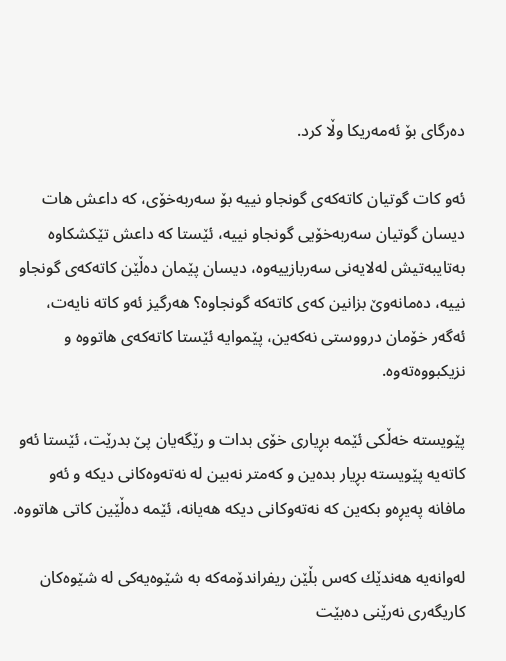ده‌رگای بۆ ئه‌مه‌ریكا وڵا كرد.

ئه‌و كات گوتیان كاته‌كه‌ی گونجاو نییه‌ بۆ سه‌ربه‌خۆی، كه‌ داعش هات دیسان گوتیان سه‌ربه‌خۆیی گونجاو نییه‌، ئێستا كه‌ داعش تێكشكاوه‌ به‌تایبه‌تیش له‌لایه‌نی سه‌ربازییه‌وه‌، دیسان پێمان ده‌ڵێن كاته‌كه‌ی گونجاو نییه‌، ده‌مانه‌وێ بزانین كه‌ی كاته‌كه‌ گونجاوه‌؟ هه‌رگیز ئه‌و كاته‌ نایه‌ت، ئه‌گه‌ر خۆمان درووستی نه‌كه‌ین، پێموایه‌ ئێستا كاته‌كه‌ی هاتووه‌ و نزیكبووه‌ته‌وه‌.

پێویسته‌ خه‌ڵكی ئێمه‌ بڕیاری خۆی بدات و رێگه‌یان پێ بدرێت، ئێستا ئه‌و كاته‌یه‌ پێویسته‌ بڕیار بده‌ین و كه‌متر نه‌بین له‌ نه‌ته‌وه‌كانی دیكه و ئه‌و مافانه‌ په‌یڕه‌و بكه‌ین كه‌ نه‌ته‌وكانی دیكه‌ هه‌یانه‌‌، ئێمه‌ ده‌ڵێین كاتی هاتووه‌.

له‌وانه‌یه‌ هه‌ندێك كه‌س بڵێن ریفراندۆمه‌كه‌ به‌ شێوه‌یه‌كی له‌ شێوه‌كان كاریگه‌ری نه‌رێنی ده‌بێت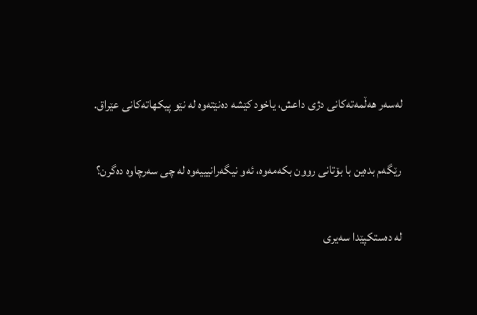له‌سه‌ر هه‌ڵمه‌ته‌كانی دژی داعش، یاخود كێشه‌ ده‌نێته‌وه‌ له‌ نێو پیكهاته‌كانی عێراق.

رێگه‌م بده‌ین با بۆتانی روون بكه‌مه‌وه‌، ئه‌و نیگه‌رانیییه‌وه‌ له‌ چی سه‌رچاوه‌ ده‌گرن؟

له‌ ده‌ستكپێدا سه‌یری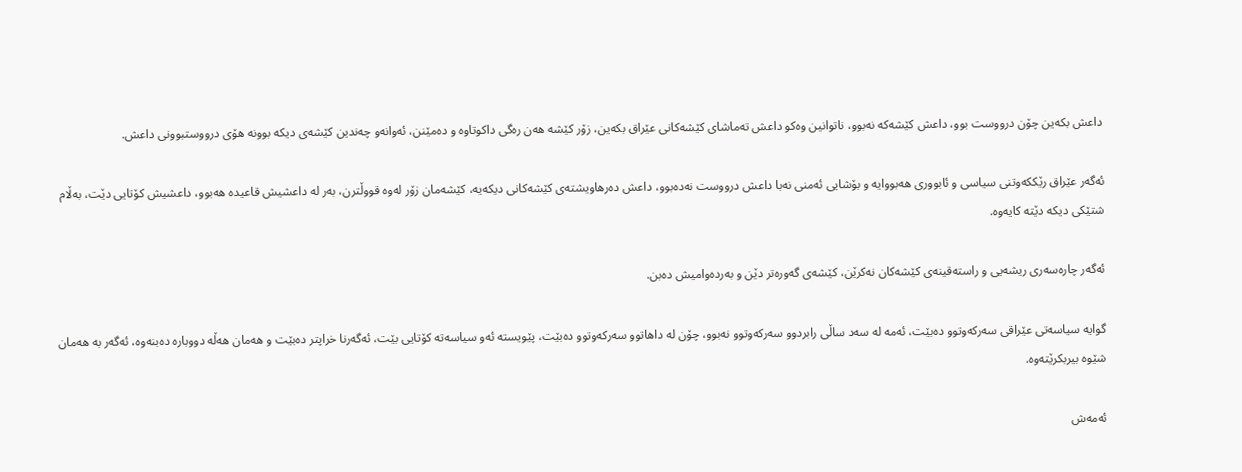داعش بكه‌ین چۆن درووست بوو، داعش كێشه‌كه‌ نه‌بوو، ناتوانین وه‌كو داعش ته‌ماشای كێشه‌كانی عێراق بكه‌ین، زۆر كێشه‌ هه‌ن ره‌گی داكوتاوه‌ و ده‌مێنن، ئه‌وانه‌و چه‌ندین كێشه‌ی دیكه‌ بوونه‌ هۆی درووستبوونی داعش.

ئه‌گه‌ر عێراق رێككه‌وتنی سیاسی و ئابووری هه‌بووایه‌ و بۆشایی ئه‌منی نه‌با داعش درووست نه‌ده‌بوو، داعش ده‌رهاویشته‌ی كێشه‌كانی دیكه‌یه‌، كێشه‌مان زۆر له‌وه‌ قووڵترن، به‌ر له‌ داعشیش قاعیده‌ هه‌بوو، داعشیش كۆتایی دێت، به‌ڵام شتێكی دیكه‌ دێته‌ كایه‌وه‌.

ئه‌گه‌ر چاره‌سه‌ری ریشه‌یی و راسته‌قینه‌ی كێشه‌كان نه‌كرێن، كێشه‌ی گه‌وره‌تر دێن و به‌رده‌وامیش ده‌بن.

گوایه‌ سیاسه‌تی عێراقی سه‌ركه‌وتوو ده‌بێت، ئه‌مه‌ له‌ سه‌د ساڵی رابردوو سه‌ركه‌وتوو نه‌بوو، چۆن له‌ داهاتوو سه‌ركه‌وتوو ده‌بێت، پێویسته‌ ئه‌و سیاسه‌ته‌ كۆتایی بێت، ئه‌گه‌رنا خراپتر ده‌بێت و هه‌مان هه‌ڵه‌ دووباره‌ ده‌بنه‌وه‌، ئه‌گه‌ر به‌ هه‌مان شێوه‌ بیربكرێته‌وه‌.

ئه‌مه‌ش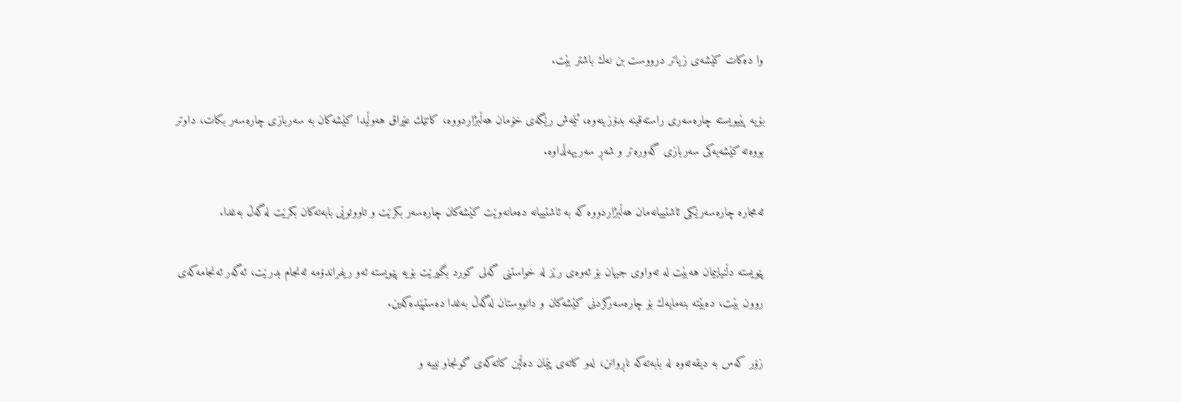وا ده‌كات كێشه‌ی زیاتر درووست بن نه‌ك باشتر بێت.

بۆیه‌ پێیویسته‌ چاره‌سه‌ری راسته‌قینه‌ بدۆزینه‌وه‌، ئێمه‌ش رێگه‌ی خۆمان هه‌ڵبژاردووه‌، كاتێك عێراق هه‌وڵیدا كێشه‌كان به‌ سه‌ربازی چاره‌سه‌ر بكات، داوتر بووه‌ته‌ كێشه‌یه‌كی سه‌ربازی گه‌وره‌تر و شه‌ڕ سه‌ریهه‌ڵداوه‌.

ئه‌مجاره‌ چاره‌سه‌رێكی ئاشتییانه‌مان هه‌ڵبژاردووه‌ كه‌ به‌ ئاشتییانه‌ ده‌مانه‌وێت كێشه‌كان چاره‌سه‌ر بكرێت و تاووتوێی بابه‌ته‌كان بكرێت له‌گه‌ڵ به‌غدا.

پێویسته‌ دڵنیاییمان هه‌بێت له‌ ته‌واوی جیهان بۆ ئه‌وه‌ی رێز له‌ خواستنی گه‌لی كورد بگیرێت بۆیه‌ پێویسته‌ ئه‌و ریفراندۆمه‌ ئه‌نجام بدرێت، ئه‌گه‌ر ئه‌نجامه‌كه‌‌ی روون بێت، ده‌بێته‌ بنه‌مایه‌ك بۆ چاره‌سه‌ركردنی كێشه‌كان و دانووستان له‌گه‌ڵ به‌غدا ده‌ستپێده‌كه‌ین.

زۆر كه‌س به‌ دیقه‌ته‌وه‌ له‌ بابه‌ته‌كه‌ ناڕوانن، له‌و كاته‌ی پێمان ده‌ڵێن كاته‌كه‌ی گونجاو نییه‌ و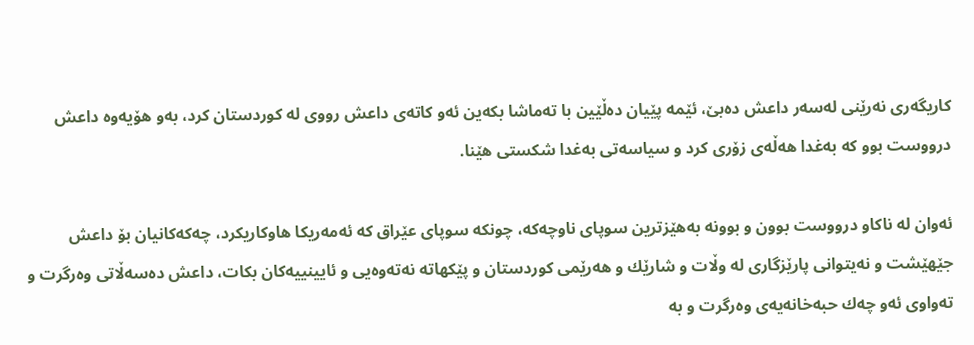كاریگه‌ری نه‌رێنی له‌سه‌ر داعش ده‌بێ، ئێمه‌ پێیان ده‌ڵێین با ته‌ماشا بكه‌ین ئه‌و كاته‌ی داعش رووی له‌ كوردستان كرد، به‌و هۆیه‌وه‌ داعش درووست بوو كه‌ به‌غدا هه‌ڵه‌ی زۆری كرد و سیاسه‌تی به‌غدا شكستی هێنا.

ئه‌وان له‌ ناكاو درووست بوون و بوونه‌ به‌هێزترین سوپای ناوچه‌كه‌، چونكه‌ سوپای عێراق كه‌ ئه‌مه‌ریكا هاوكاریكرد، چه‌كه‌كانیان بۆ داعش جێهێشت و نه‌یتوانی پارێزگاری له‌ وڵات و شارێك و هه‌رێمی كوردستان و پێكهاته‌ نه‌ته‌وه‌یی و ئایینییه‌كان بكات، داعش ده‌سه‌ڵاتی وه‌رگرت و ته‌واوی ئه‌و چه‌ك حبه‌خانه‌یه‌ی وه‌رگرت و به‌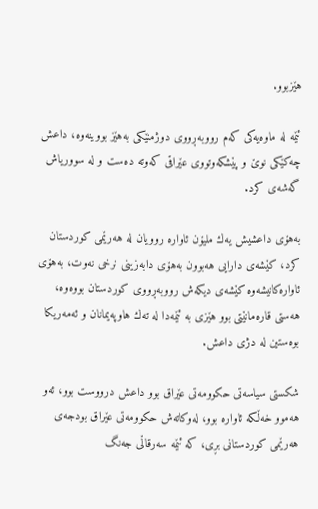هێزبوو.

ئێمه‌ له‌ ماوه‌یه‌كی كه‌م رووبه‌ڕووی دوژمنێكی به‌هێز بووینه‌وه‌، داعش چه‌كێكی نوێ و پێشكه‌وتووی عێراقی كه‌وته‌ ده‌ست و له‌ سووریاش گه‌شه‌ی كرد.

به‌هۆی داعشیش یه‌ك ملیۆن ئاواره‌ روویان له‌ هه‌رێمی كوردستان كرد، كێشه‌ی دارایی هه‌بوون به‌هۆی دابه‌زینی نرخی نه‌وت، به‌هۆی ئاواره‌كانیشه‌وه‌ كێشه‌ی دیكه‌ش رووبه‌ڕووی كوردستان بووه‌وه‌،  هه‌ستی قاره‌مانێتی بوو هێزی به‌ ئێمه‌دا له‌ ته‌ك هاوپه‌یمانان و ئه‌مه‌ریكا بوه‌ستین له‌ دژی داعش.

شكستی سیاسه‌تی حكوومه‌تی عێراق بوو داعش درووست بوو، ئه‌و هه‌موو خه‌ڵكه‌ ئاواره‌ بوو، له‌وكاته‌ش حكوومه‌تی عێراق بودجه‌ی هه‌رێمی كوردستانی بڕی، كه‌ ئێمه‌ سه‌رقاڵی جه‌نگ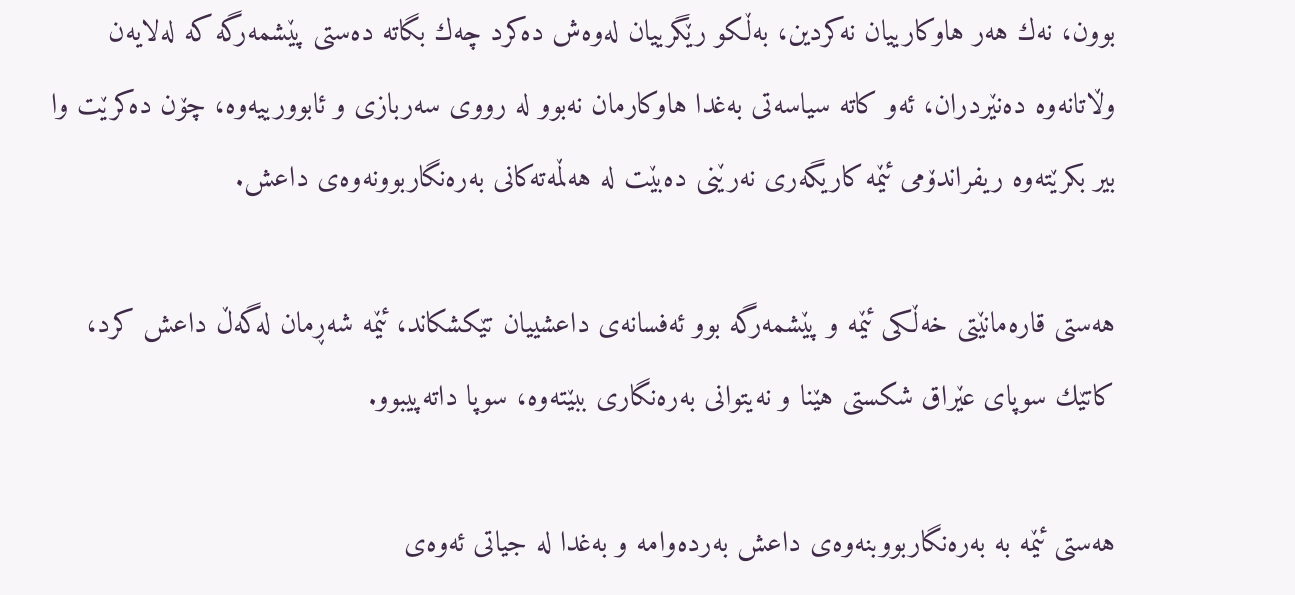بوون، نه‌ك هه‌ر هاوكارییان نه‌كردین، به‌ڵكو رێگرییان له‌وه‌ش ده‌كرد چه‌ك بگاته‌ ده‌ستی پێشمه‌رگه‌ كه‌ له‌لایه‌ن وڵاتانه‌وه‌ ده‌نێردران، ئه‌و كاته‌ سیاسه‌تی به‌غدا هاوكارمان نه‌بوو له‌ رووی سه‌ربازی و ئابوورییه‌وه‌، چۆن ده‌كرێت وا بیر بكرێته‌وه‌ ریفراندۆمی ئێمه‌ كاریگه‌ری نه‌رێنی ده‌بێت له‌ هه‌ڵمه‌ته‌كانی به‌ره‌نگاربوونه‌وه‌ی داعش.

هه‌ستی قاره‌مانێتی خه‌ڵكی ئێمه‌ و پێشمه‌رگه‌ بوو ئه‌فسانه‌ی داعشییان تێكشكاند، ئێمه‌ شه‌ڕمان له‌گه‌ڵ داعش كرد، كاتێك سوپای عێراق شكستی هێنا و نه‌یتوانی به‌ره‌نگاری ببێته‌وه‌، سوپا داته‌پیبوو.

هه‌ستی ئێمه‌ به‌ به‌ره‌نگاربووبنه‌وه‌ی داعش به‌رده‌وامه‌ و به‌غدا له‌ جیاتی ئه‌وه‌ی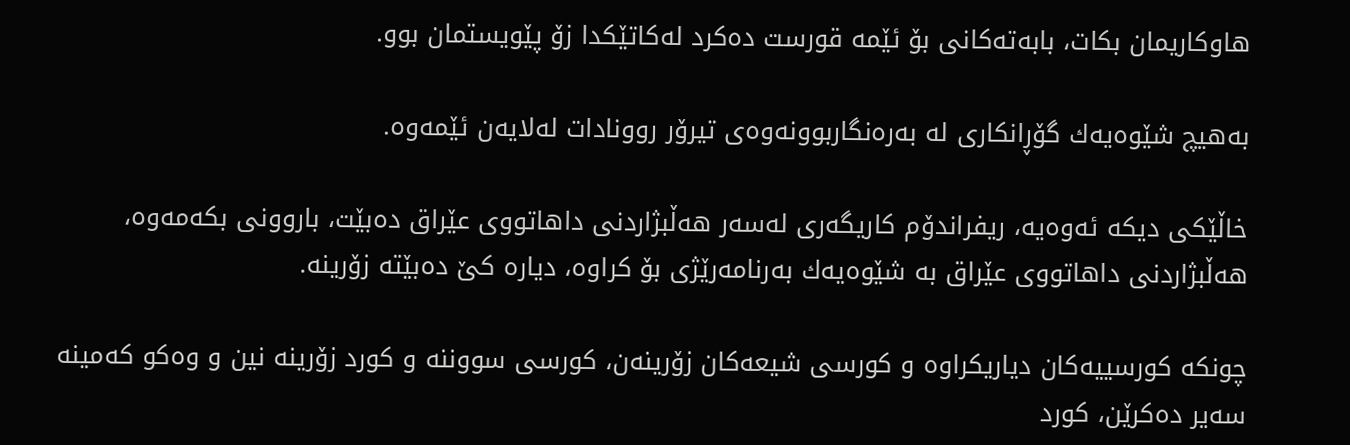هاوكاریمان بكات، بابه‌ته‌كانی بۆ ئێمه‌ قورست ده‌كرد له‌كاتێكدا زۆ پێویستمان بوو.

به‌هیچ شێوه‌یه‌ك گۆڕانكاری له‌ به‌ره‌نگاربوونه‌وه‌ی تیرۆر روونادات له‌لایه‌ن ئێمه‌وه‌.

خاڵێكی دیكه‌ ئه‌وه‌یه‌، ریفراندۆم كاریگه‌ری له‌سه‌ر هه‌ڵبژاردنی داهاتووی عێراق ده‌بێت، باروونی بكه‌مه‌وه‌، هه‌ڵبژاردنی داهاتووی عێراق به‌ شێوه‌یه‌ك به‌رنامه‌رێژی بۆ كراوه‌، دیاره‌ كێ ده‌بێته‌ زۆرینه‌.

چونكه‌ كورسییه‌كان دیاریكراوه‌ و كورسی شیعه‌كان زۆرینه‌ن، كورسی سووننه‌ و كورد زۆرینه‌ نین و وه‌كو كه‌مینه‌ سه‌یر ده‌كرێن، كورد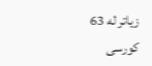زیاتر له‌ 63 كورسی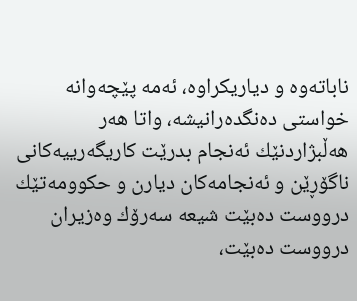ناباته‌وه‌ و دیاریكراوه‌، ئه‌مه‌ پێچه‌وانه‌ خواستی ده‌نگده‌رانیشه‌، واتا هه‌ر هه‌ڵبژاردنێك ئه‌نجام بدرێت كاریگه‌رییه‌كانی ناگۆڕێن و ئه‌نجامه‌كان دیارن و حكوومه‌تێك درووست ده‌بێت شیعه‌ سه‌رۆك وه‌زیران درووست ده‌بێت،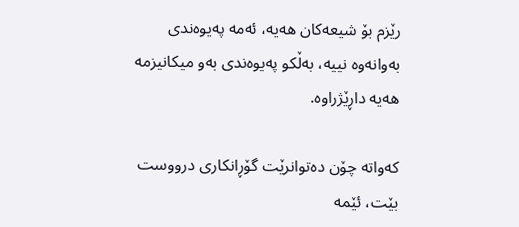رێزم بۆ شیعه‌كان هه‌یه‌، ئه‌مه‌ په‌یوه‌ندی به‌وانه‌وه‌ نییه‌، به‌ڵكو په‌یوه‌ندی به‌و میكانیزمه‌ هه‌یه‌ داڕێژراوه‌.

كه‌واته‌ چۆن ده‌توانرێت گۆڕانكاری درووست بێت، ئێمه‌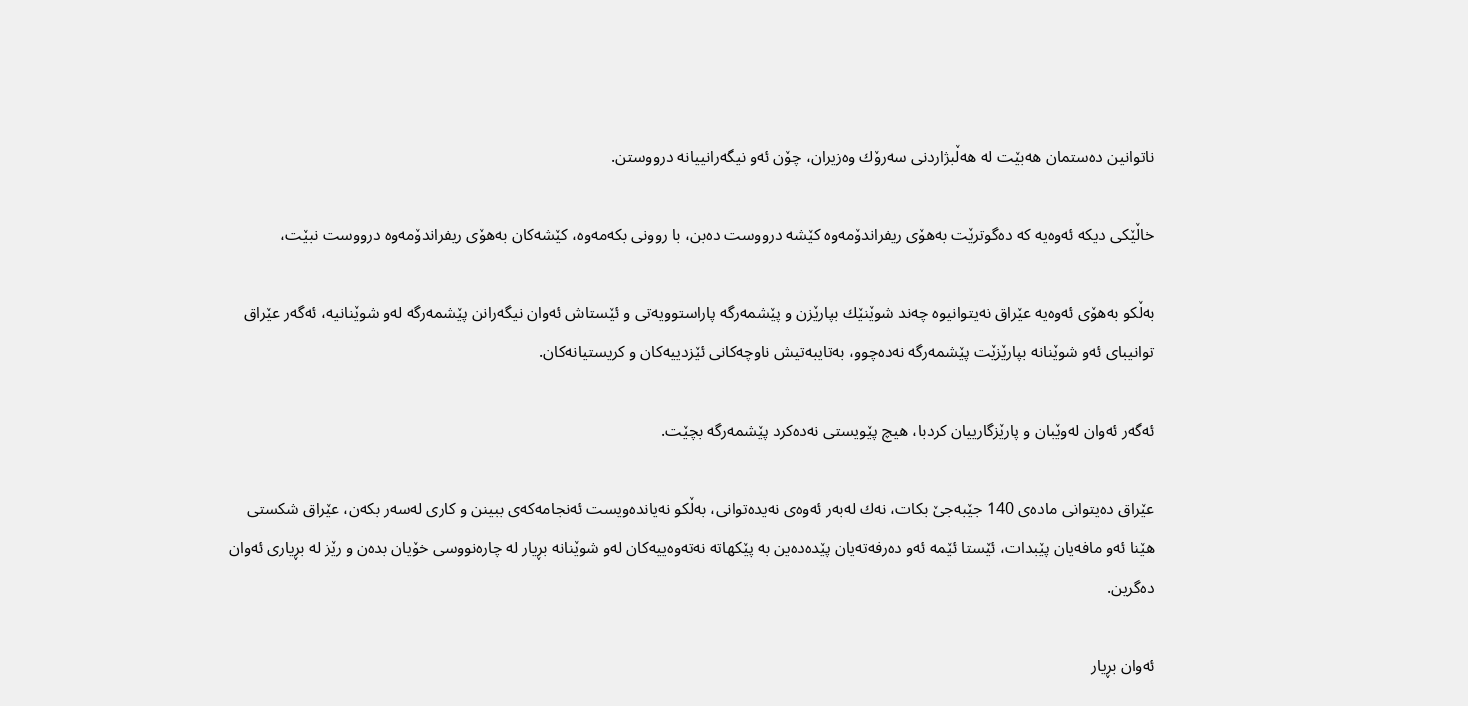ناتوانین ده‌ستمان هه‌بێت له‌ هه‌ڵبژاردنی سه‌رۆك وه‌زیران، چۆن ئه‌و نیگه‌رانییانه‌ درووستن.

خاڵێكی دیكه‌ ئه‌وه‌یه‌ كه‌ ده‌گوترێت به‌هۆی ریفراندۆمه‌وه‌ كێشه‌ درووست ده‌بن، با روونی بكه‌مه‌وه‌، كێشه‌كان به‌هۆی ریفراندۆمه‌وه‌ درووست نبێت،

به‌ڵكو به‌هۆی ئه‌وه‌یه‌ عێراق نه‌یتوانیوه‌ چه‌ند شوێنێك بپارێزن و پێشمه‌رگه‌ پاراستوویه‌تی و ئێستاش ئه‌وان نیگه‌رانن پێشمه‌رگه‌ له‌و شوێنانیه‌، ئه‌گه‌ر عێراق توانیبای ئه‌و شوێنانه‌ بپارێزێت پێشمه‌رگه‌ نه‌ده‌چوو، به‌تایبه‌تیش ناوچه‌كانی ئێزدییه‌كان و كریستیانه‌كان.

ئه‌گه‌ر ئه‌وان له‌وێبان و پارێزگارییان كردبا، هیچ پێویستی نه‌ده‌كرد پێشمه‌رگه‌ بچێت.

عێراق ده‌یتوانی ماده‌ی 140 جێبه‌جێ بكات، نه‌ك له‌به‌ر ئه‌وه‌ی نه‌یده‌توانی، به‌ڵكو نه‌یانده‌ویست ئه‌نجامه‌كه‌ی ببینن و كاری له‌سه‌ر بكه‌ن، عێراق شكستی هێنا ئه‌و مافه‌یان پێبدات، ئێستا ئێمه‌ ئه‌و ده‌رفه‌ته‌یان پێده‌ده‌ین به‌ پێكهاته‌ نه‌ته‌وه‌ییه‌كان له‌و شوێنانه‌ بڕیار له‌ چاره‌نووسی خۆیان بده‌ن و رێز له‌ بڕیاری ئه‌وان ده‌گرین.

ئه‌وان بڕیار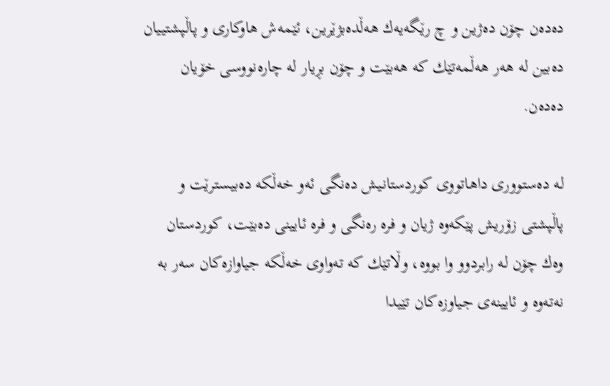ده‌ده‌ن چۆن ده‌ژین و چ رێگه‌یه‌ك هه‌ڵده‌بژێرین، ئێمه‌ش هاوكاری و پاڵپشتییان ده‌بین له‌ هه‌ر هه‌ڵمه‌تێك كه‌ هه‌بێت و چۆن بڕیار له‌ چاره‌نووسی خۆیان ده‌ده‌ن.

له‌ ده‌ستووری داهاتووی كوردستانیش ده‌نگی ئه‌و خه‌ڵكه‌ ده‌بیسترێت و پاڵپشتی زۆریش پێكه‌وه‌ ژیان و فره‌ ره‌نگی و فره‌ ئایینی ده‌بێت، كوردستان وه‌ك چۆن له‌ رابردوو وا بووه‌، وڵاتێك كه‌ ته‌واوی خه‌ڵكه‌ جیاوازه‌كان سه‌ر به‌ نه‌ته‌وه‌ و ئایینه‌ی جیاوزه‌كان تێیدا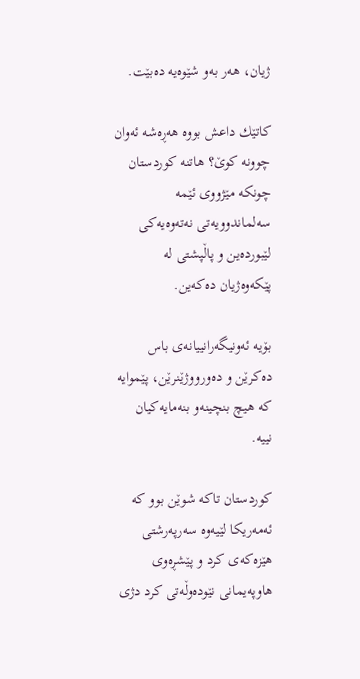ژیان، هه‌ر به‌و شێوه‌یه‌ ده‌بێت.

كاتێك داعش بووه‌ هه‌ڕه‌شه‌ ئه‌وان چوونه‌ كوێ؟ هاتنه‌ كوردستان چونكه‌ مێژووی ئێمه‌ سه‌لماندوویه‌تی نه‌ته‌وه‌یه‌كی لێبورده‌ین و پاڵپشتی له‌ پێكه‌وه‌ژیان ده‌كه‌ین.

بۆیه‌ ئه‌ونیگه‌رانییانه‌ی باس ده‌كرێن و ده‌ورووژێنرێن، پێموایه‌ كه‌ هیچ بنچینه‌و بنه‌مایه‌كیان نییه‌.

كوردستان تاكه‌ شوێن بوو كه‌ ئه‌مه‌ریكا لێیه‌وه‌ سه‌رپه‌رشتی هێزه‌كه‌ی كرد و پێشڕه‌وی هاوپه‌یمانی نێوده‌وڵه‌تی كرد دژی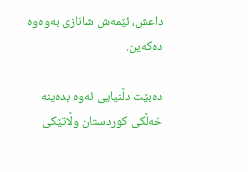داعش، ئێمه‌ش شانازی به‌وه‌وه‌ ده‌كه‌ین.

ده‌بێت دڵنیایی ئه‌وه‌ بده‌ینه‌ خه‌ڵكی كوردستان وڵاتێكی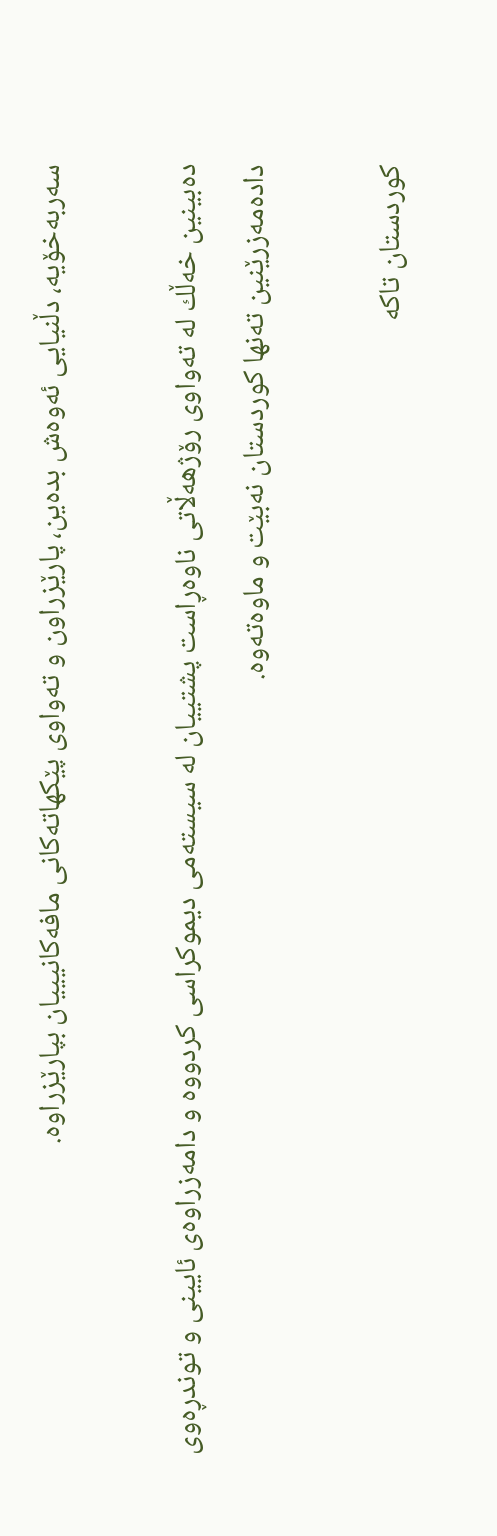سه‌ربه‌خۆیه‌، دڵنیایی ئه‌وه‌ش بده‌ین، پارێزراون و ته‌واوی پێكهاته‌كانی مافه‌كانیییان بپارێزراوه‌.

ده‌بینین خه‌ڵك له‌ ته‌واوی رۆژهه‌ڵاتی ناوه‌ڕاست پشتییان له‌ سیسته‌می دیموكراسی كردووه‌ و دامه‌زراوه‌ی ئایینی و توندڕه‌وی داده‌مه‌زرێنین ته‌نها كوردستان نه‌بێت و ماوه‌ته‌وه‌.

كوردستان تاكه‌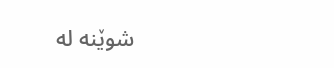شوێنه‌ له‌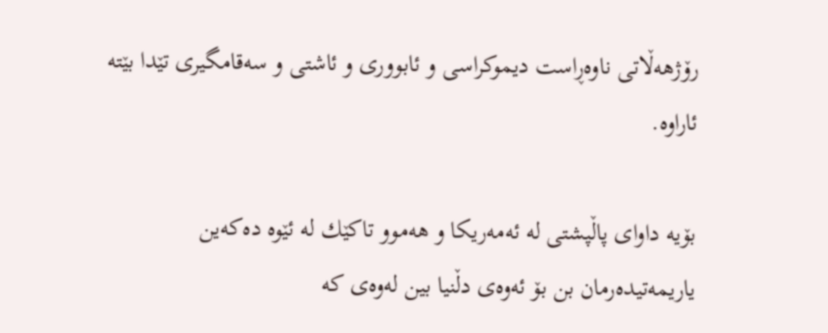رۆژهه‌ڵاتی ناوه‌ڕاست دیموكراسی و ئابووری و ئاشتی و سه‌قامگیری تێدا بێته‌ ئاراوه‌.

بۆیه‌ داوای پاڵپشتی له‌ ئه‌مه‌ریكا و هه‌موو تاكێك له‌ ئێوه‌ ده‌كه‌ین یاریمه‌تیده‌رمان بن بۆ ئه‌وه‌ی دڵنیا بین له‌وه‌ی كه‌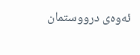ئه‌وه‌ی درووستمان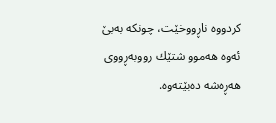كردووه‌ ناڕووخێت، چونكه‌ به‌بێ ئه‌وه‌ هه‌موو شتێك رووبه‌ڕووی هه‌ڕه‌شه‌ ده‌بێته‌وه‌.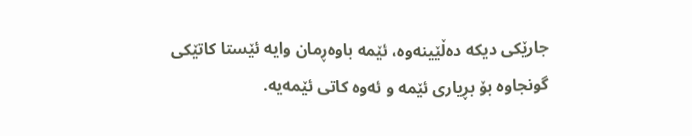جارێكی دیكه‌ ده‌ڵێینه‌وه‌، ئێمه‌ باوه‌ڕمان وایه‌ ئێستا كاتێكی گونجاوه‌ بۆ بڕیاری ئێمه‌ و ئه‌وه‌ كاتی ئێمه‌یه‌.